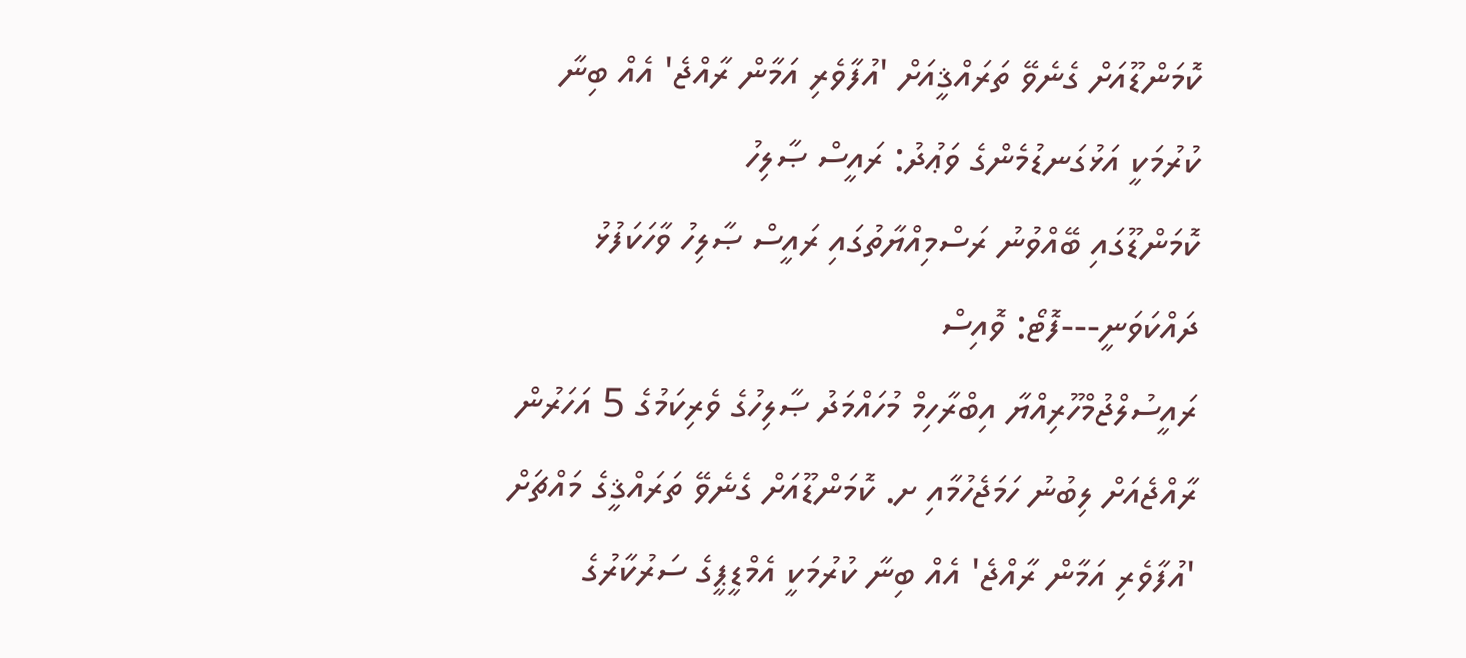ކޮމަންޑޫއަށް ގެނެވޭ ތަރައްޤީއަށް 'އުފާވެރި އަމާން ރާއްޖެ' އެއް ބިނާ ކުރުމަކީ އަޅުގަނޑުމެންގެ ވަޢުދު: ރައީސް ޞާލިހު
ކޮމަންޑޫގައި ބޭއްވުނު ރަސްމިއްޔާތުގައި ރައީސް ޞާލިހު ވާހަކަފުޅު ދައްކަވަނީ---ފޮޓޯ: ވޮއިސް
ރައީސުލްޖުމްހޫރިއްޔާ އިބްރާހިމް މުހައްމަދު ޞާލިހުގެ ވެރިކަމުގެ 5 އަހަރުން ރާއްޖެއަށް ލިބުނު ހަމަޖެހުމާއި ށ. ކޮމަންޑޫއަށް ގެނެވޭ ތަރައްޤީގެ މައްޗަށް 'އުފާވެރި އަމާން ރާއްޖެ' އެއް ބިނާ ކުރުމަކީ އެމްޑީޕީގެ ސަރުކާރުގެ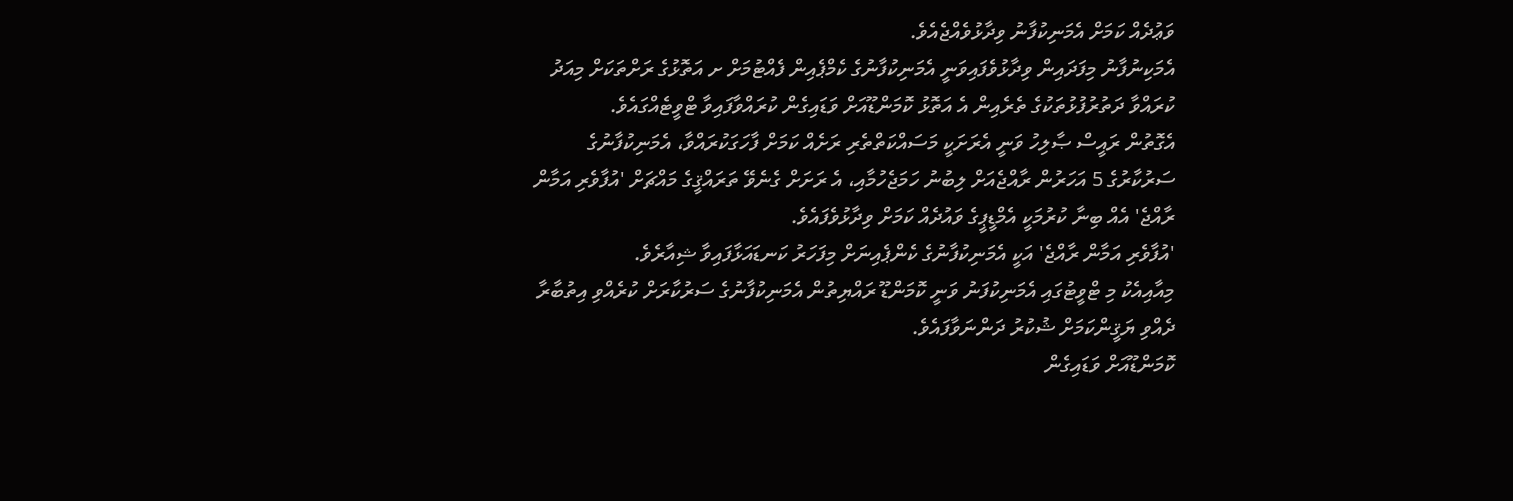ވަޢުދެއް ކަމަށް އެމަނިކުފާނު ވިދާޅުވެއްޖެއެވެ.
އެމަކިނުފާނު މިފަދައިން ވިދާޅުވެފައިވަނީ އެމަނިކުފާނުގެ ކެމްޕެއިން ފެއްޓުމަށް ށ އަތޮޅުގެ ރަށްތަކަށް މިއަދު ކުރައްވާ ދަތުރުފުޅުތަކުގެ ތެރެއިން އެ އަތޮޅު ކޮމަންޑޫއަށް ވަޑައިގެން ކުރައްވާފައިވާ ޓްވީޓެއްގައެވެ.
އެގޮތުން ރައީސް ޞާލިހު ވަނީ އެރަށަކީ މަސައްކަތްތެރި ރަށެއް ކަމަށް ފާހަގަކުރައްވާ، އެމަނިކުފާނުގެ ސަރުކާރުގެ 5 އަހަރުން ރާއްޖެއަށް ލިބުނު ހަމަޖެހުމާއި، އެ ރަށަށް ގެނެވޭ ތަރައްޤީގެ މައްޗަށް 'އުފާވެރި އަމާން ރާއްޖެ' އެއް ބިނާ ކުރުމަކީ އެމްޑީޕީގެ ވައުދެއް ކަމަށް ވިދާޅުވެފައެވެ.
'އުފާވެރި އަމާން ރާއްޖެ' އަކީ އެމަނިކުފާނުގެ ކެންޕެއިނަށް މިފަހަރު ކަނޑައަޅާފައިވާ ޝިއާރެވެ.
މިއާއިއެކު މި ޓްވީޓުގައި އެމަނިކުފަނު ވަނީ ކޮމަންޑޫ ރައްޔިތުން އެމަނިކުފާނުގެ ސަރުކާރަށް ކުރެއްވި އިތުބާރާ ދެއްވި ޔަޤީންކަމަށް ޝުކުރު ދަންނަވާފައެވެ.
ކޮމަންޑޫއަށް ވަޑައިގެން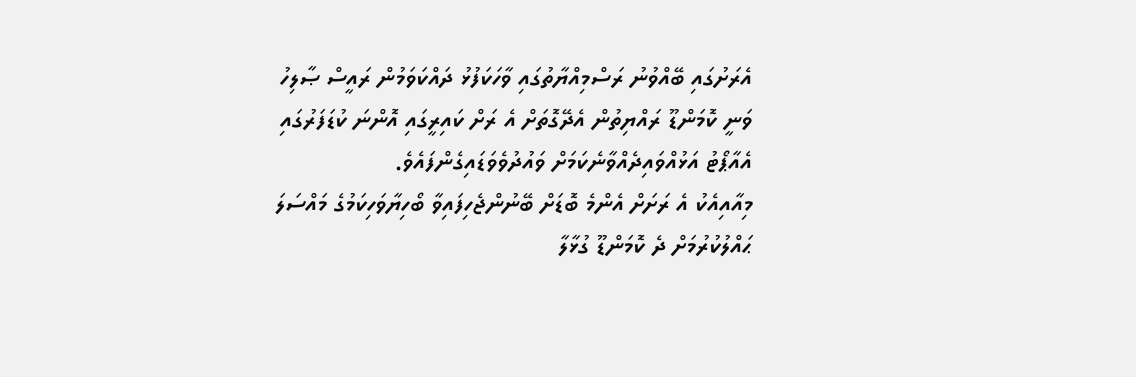އެރަށުގައި ބޭއްވުނު ރަސްމިއްޔާތުގައި ވާހަކަފުޅު ދައްކަވަމުން ރައީސް ޞާލިހު ވަނީ ކޮމަންޑޫ ރައްޔިތުން އެދޭގޮތަށް އެ ރަށް ކައިރީގައި އޮންނަ ކުޑަފަރުގައި އެއާޕޯޓު އަޅުއްވައިދެއްވާނެކަމަށް ވައުދުވެވަޑައިގެންފައެވެ.
މިއާއިއެކު އެ ރަށަށް އެންމެ ބޮޑަށް ބޭނުންޖެހިފައިވާ ބޯހިޔާވަހިކަމުގެ މައްސަލަ ޙައްލުކުރުމަށް ދެ ކޮމަންޑޫ ގުޅާލާ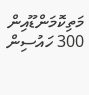މަތިކޮމަންޑޫއިން 300 ހައުސިން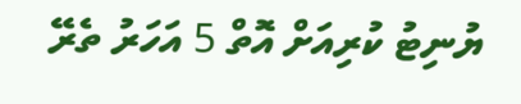ޔުނިޓު ކުރިއަށް އޮތް 5 އަހަރު ތެރޭ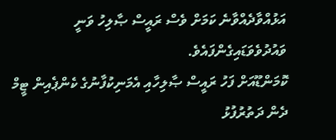އަޅުއްވާދެއްވާނެ ކަމަށް ވެސް ރައީސް ޞާލިހު ވަނީ ވައުދުވެވަޑައިގެންފައެވެ.
ކޮމަންޑޫއަށް ފަހު ރައީސް ޞާލިހާއި އެމަނިކުފާނުގެ ކެންޕެއިން ޓީމް ދެން ދަތުރުފުޅު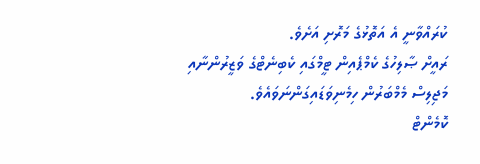ކުރައްވާނީ އެ އަތޮޅުގެ މަރޮށި އަށެވެ.
ރައީށް ޞާލިހުގެ ކެމްޕެއިން ޓީމްގައި ކެބިނެޓްގެ ވަޒީރުންނާއި މަޖިލިސް މެމްބަރުން ހިމެނިވަޑައިގަންނަވައެވެ.
ކޮމެންޓް